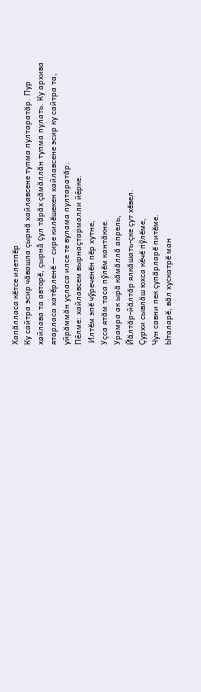Хапăлласа кĕтсе илетпĕр
Ку сайтра эсир чăвашла çырнă хайлавсене тупма пултаратăр. Пур
хайлава та авторĕ, çырнă çул тăрăх çăмăллăн тупма пулать. Ку архива
ятарласа хатĕрленĕ — сире килĕшекен хайлавсене эсир ку сайтра та,
уйрăммăн уçласа илсе те вулама пултаратăр.
Пӗлме: хайлавсем вырнаҫтармалли йӗрке.
 Илтĕм эпĕ чӳреченĕн пĕр хутне,
Уçса ятăм таса пӳлĕм кантăкне.
Урамра ак ырă кăмăллă апрель,
Йăлтăр-йăлтăр ялкăшать-çке çут хĕвел.
Çурхи сывлăш юхса кĕчĕ пӳлĕме,
Чун савни пек çупăрларĕ питĕме.
Ыталарĕ, вăл хускатрĕ ман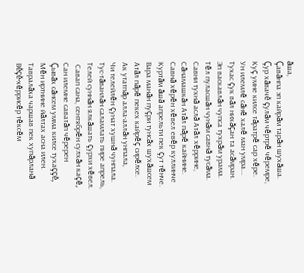ăша,
Çавăнпа эп кайрăм тарăн шухăша.
Çур хăвачĕ çулăм чĕртрĕ чĕремре,
Куç умне килсе тăратрĕ сар хĕре.
Ун илемлĕ сăнĕ халĕ ман умра...
Тухас çук вăл нихăçан та асăмран.
Эп васкавлăн чупса тухрăм урама.
Тĕл пуласшăн чунăм савнă тусăма.
Савни тухнă аслă Атăл хĕррине,
Сăнамашкăн Атăл пăрĕ кайнине.
Савнă хĕрĕн хĕвел евĕр куллинче
Куртăм ăшă апрельти пек çут тĕнче.
Вара манăн пуçри тунсăх шухăшсем
Атăл пăрĕ пекех кайрĕç сирĕлсе.
Ак утатпăр алла-аллăн унпала,
Чи телейлĕн çунат хушнă чунпала.
Тус-тăванлăн саламлать пире апрель,
Телей суннăн ялкăшать çурхи хĕвел.
 Савап сана, сентябрĕн сулхăн каçĕ,
Сан илемне саватăп чĕререн
Çывăх сăнсем умма килсе тухаççĕ,
Мĕн иртнине йăлтах асна илен.
Тавралăха чаршав пек хупăрланă
Вĕçĕ-хĕррисĕр тĕксĕм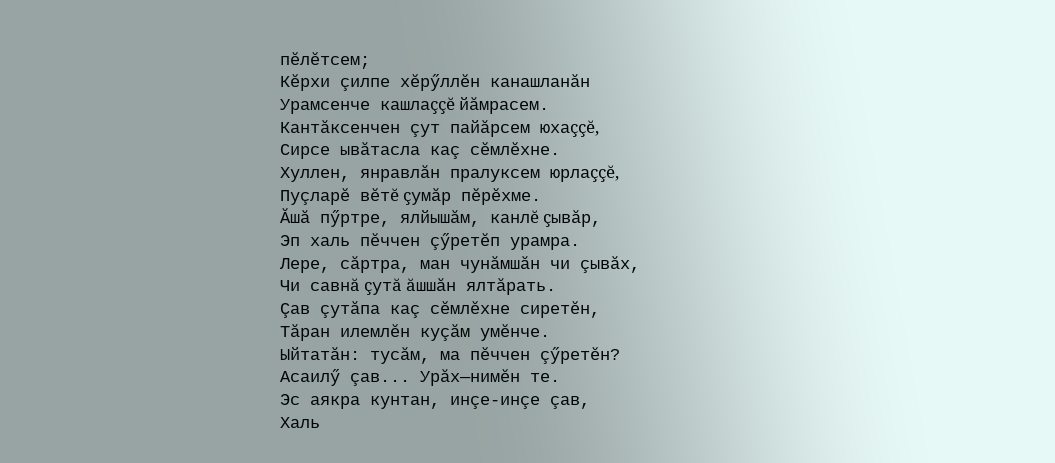пĕлĕтсем;
Кĕрхи çилпе хĕрӳллĕн канашланăн
Урамсенче кашлаççĕ йăмрасем.
Кантăксенчен çут пайăрсем юхаççĕ,
Сирсе ывăтасла каç сĕмлĕхне.
Хуллен, янравлăн пралуксем юрлаççĕ,
Пуçларĕ вĕтĕ çумăр пĕрĕхме.
Ăшă пӳртре, ялйышăм, канлĕ çывăр,
Эп халь пĕччен çӳретĕп урамра.
Лере, сăртра, ман чунăмшăн чи çывăх,
Чи савнă çутă ăшшăн ялтăрать.
Çав çутăпа каç сĕмлĕхне сиретĕн,
Тăран илемлĕн куçăм умĕнче.
Ыйтатăн: тусăм, ма пĕччен çӳретĕн?
Асаилӳ çав... Урăх—нимĕн те.
Эс аякра кунтан, инçе-инçе çав,
Халь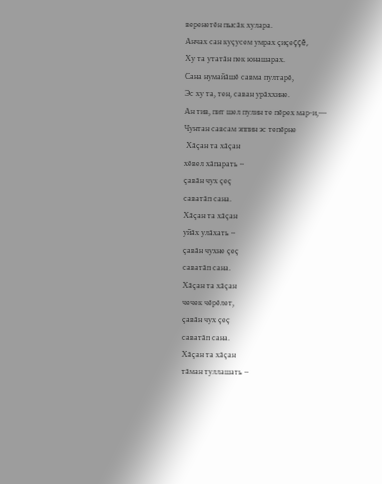веренетĕн пысăк хулара.
Анчах сан куçусем умрах çиçеççĕ,
Ху та утатăн пек юнашарах.
Сана нумайăшĕ савма пултарĕ,
Эс ху та, тен, саван урăххине.
Ан тив, пит шел пулин те пĕрех мар-и,—
Чунтан савсам эппин эс тепĕрне
 Хăçан та хăçан
хĕвел хăпарать –
çавăн чух çеç
саватăп сана.
Хăçан та хăçан
уйăх улăхать –
çавăн чухне çеç
саватăп сана.
Хăçан та хăçан
чечек чĕрĕлет,
çавăн чух çеç
саватăп сана.
Хăçан та хăçан
тăман туллашать –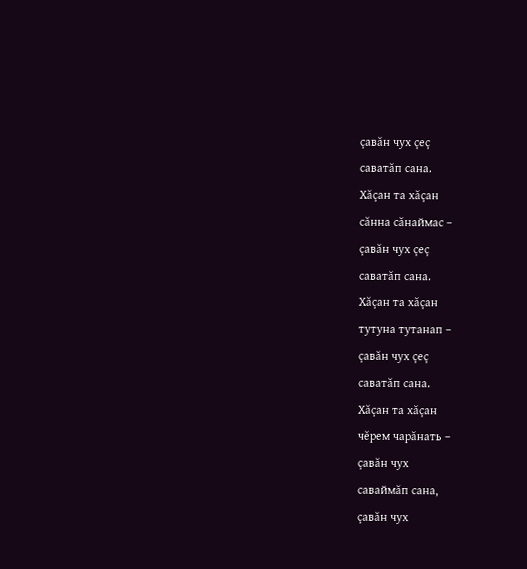çавăн чух çеç
саватăп сана.
Хăçан та хăçан
сăнна сăнаймас –
çавăн чух çеç
саватăп сана.
Хăçан та хăçан
тутуна тутанап –
çавăн чух çеç
саватăп сана.
Хăçан та хăçан
чĕрем чарăнать –
çавăн чух
саваймăп сана,
çавăн чух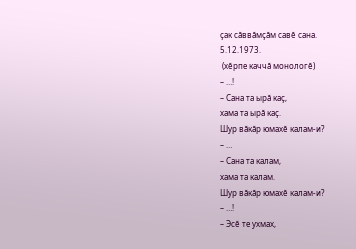çак сăввăмçăм савĕ сана.
5.12.1973.
 (хĕрпе каччă монологĕ)
– …!
– Сана та ырă каç,
хама та ырă каç.
Шур вăкăр юмахĕ калам-и?
– …
– Сана та калам,
хама та калам.
Шур вăкăр юмахĕ калам-и?
– …!
– Эсĕ те ухмах,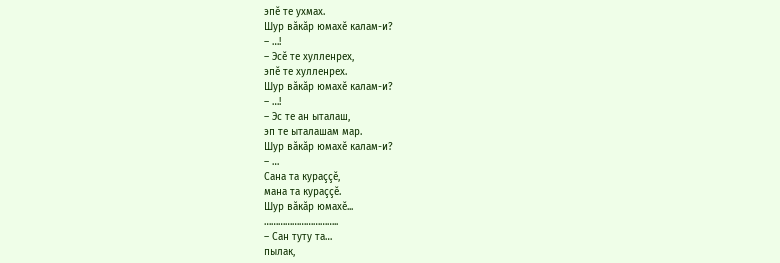эпĕ те ухмах.
Шур вăкăр юмахĕ калам-и?
– …!
– Эсĕ те хулленрех,
эпĕ те хулленрех.
Шур вăкăр юмахĕ калам-и?
– …!
– Эс те ан ыталаш,
эп те ыталашам мар.
Шур вăкăр юмахĕ калам-и?
– …
Сана та кураççĕ,
мана та кураççĕ.
Шур вăкăр юмахĕ...
…………………………..
– Сан туту та…
пылак,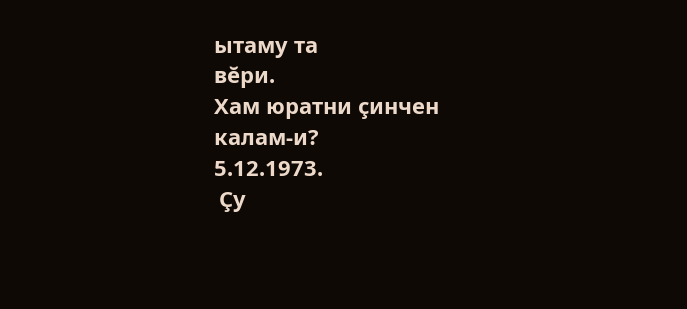ытаму та
вĕри.
Хам юратни çинчен
калам-и?
5.12.1973.
 Çу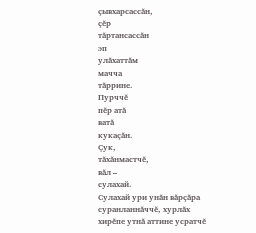çывхарсассăн,
çĕр
тăртансассăн
эп
улăхаттăм
мачча
тăррине.
Пурччĕ
пĕр атă
ватă
кукаçăн.
Çук,
тăхăнмастчĕ,
вăл –
сулахай.
Сулахай ури унăн вăрçăра суранланнăччĕ, хурлăх хирĕпе утнă аттине усратчĕ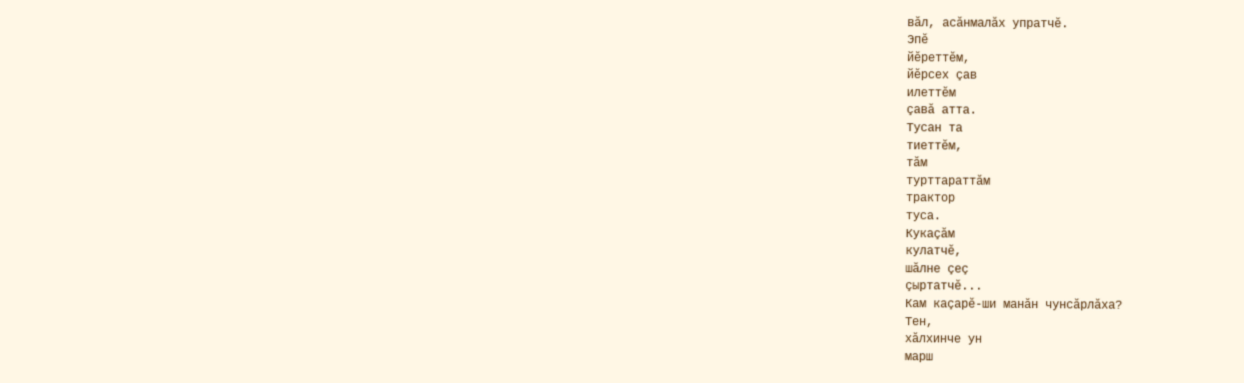вăл, асăнмалăх упратчĕ.
Эпĕ
йĕреттĕм,
йĕрсех çав
илеттĕм
çавă атта.
Тусан та
тиеттĕм,
тăм
турттараттăм
трактор
туса.
Кукаçăм
кулатчĕ,
шăлне çеç
çыртатчĕ...
Кам каçарĕ-ши манăн чунсăрлăха?
Тен,
хăлхинче ун
марш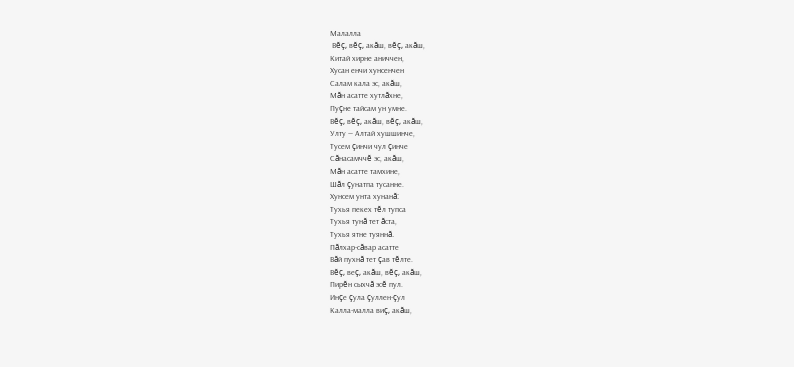Малалла
 Вĕç, вĕç, акăш, вĕç, акăш,
Китай хирне аниччен,
Хусан енчи хунсенчен
Салам кала эс, акăш,
Мăн асатте хутлăхне,
Пуçне тайсам ун умне.
Вĕç, вĕç, акăш, вĕç, акăш,
Улту — Алтай хушшинче,
Тусем çинчи чул çинче
Сăнасамччĕ эс, акăш,
Мăн асатте тамхине,
Шăл çунатпа тусанне.
Хунсем унта хунанă:
Тухья пекех тĕл тупса
Тухья тунă тет ăста,
Тухья ятне туяннă.
Пăлхар-сăвар асатте
Вăй пухнă тет çав тĕлте.
Вĕç, веç, акăш, вĕç, акăш,
Пирĕн сыхчă эсĕ пул.
Инçе çула çуллен-çул
Калла-малла виç, акăш,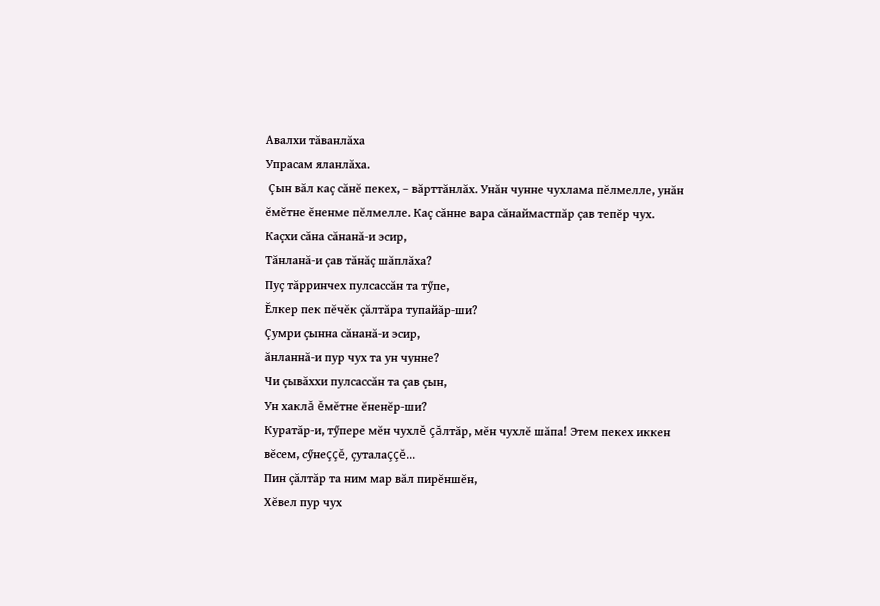Авалхи тăванлăха
Упрасам яланлăха.
 Çын вăл каç сăнĕ пекех, – вăрттăнлăх. Унăн чунне чухлама пĕлмелле, унăн ĕмĕтне ĕненме пĕлмелле. Каç сăнне вара сăнаймастпăр çав тепĕр чух.
Каçхи сăна сăнанă-и эсир,
Тăнланă-и çав тăнăç шăплăха?
Пуç тăрринчех пулсассăн та тӳпе,
Ĕлкер пек пĕчĕк çăлтăра тупайăр-ши?
Çумри çынна сăнанă-и эсир,
ăнланнă-и пур чух та ун чунне?
Чи çывăххи пулсассăн та çав çын,
Ун хаклă ĕмĕтне ĕненĕр-ши?
Куратăр-и, тӳпере мĕн чухлĕ çăлтăр, мĕн чухлĕ шăпа! Этем пекех иккен вĕсем, сӳнеççĕ, çуталаççĕ...
Пин çăлтăр та ним мар вăл пирĕншĕн,
Хĕвел пур чух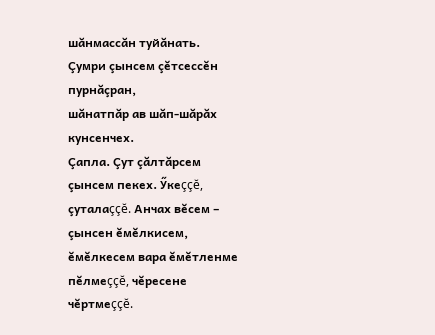шăнмассăн туйăнать.
Çумри çынсем çĕтсессĕн пурнăçран,
шăнатпăр ав шăп-шăрăх кунсенчех.
Çапла. Çут çăлтăрсем çынсем пекех. Ӳкеççĕ, çуталаççĕ. Анчах вĕсем – çынсен ĕмĕлкисем, ĕмĕлкесем вара ĕмĕтленме пĕлмеççĕ, чĕресене чĕртмеççĕ.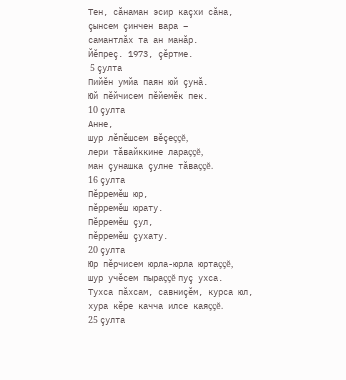Тен, сăнаман эсир каçхи сăна,
çынсем çинчен вара –
самантлăх та ан манăр.
Йĕпреç. 1973, çĕртме.
 5 çулта
Пийĕн умйа паян юй çунă.
Юй пĕйчисем пĕйемĕк пек.
10 çулта
Анне,
шур лĕпĕшсем вĕçеççĕ,
лери тăвайккине лараççĕ,
ман çунашка çулне тăваççĕ.
16 çулта
Пĕрремĕш юр,
пĕрремĕш юрату.
Пĕрремĕш çул,
пĕрремĕш çухату.
20 çулта
Юр пĕрчисем юрла-юрла юртаççĕ,
шур учĕсем пыраççĕ пуç ухса.
Тухса пăхсам, савниçĕм, курса юл,
хура кĕре качча илсе каяççĕ.
25 çулта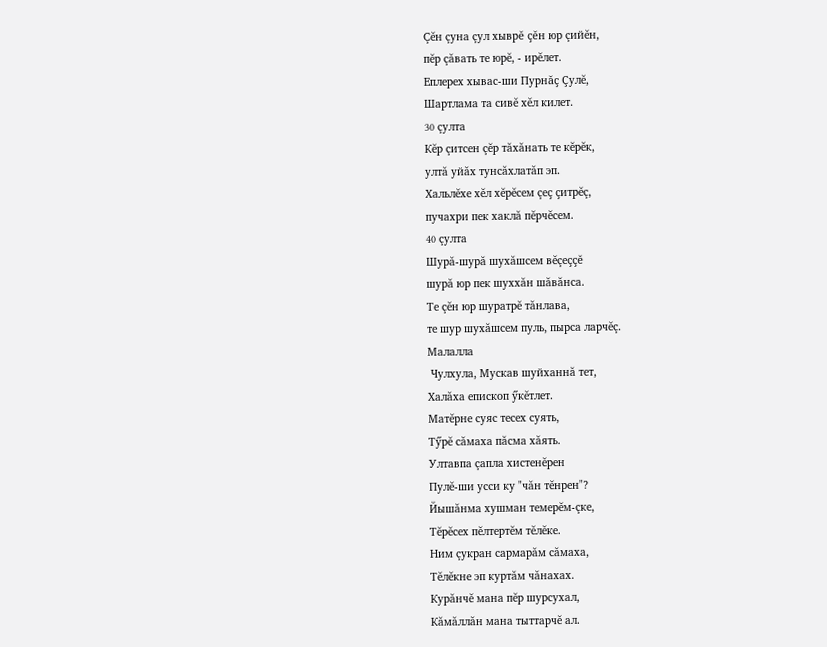Çĕн çуна çул хыврĕ çĕн юр çийĕн,
пĕр çăвать те юрĕ, - ирĕлет.
Еплерех хывас-ши Пурнăç Çулĕ,
Шартлама та сивĕ хĕл килет.
30 çулта
Кĕр çитсен çĕр тăхăнать те кĕрĕк,
ултă уйăх тунсăхлатăп эп.
Хальлĕхе хĕл хĕрĕсем çеç çитрĕç,
пучахри пек хаклă пĕрчĕсем.
40 çулта
Шурă-шурă шухăшсем вĕçеççĕ
шурă юр пек шуххăн шăвăнса.
Те çĕн юр шуратрĕ тăнлава,
те шур шухăшсем пуль, пырса ларчĕç.
Малалла
 Чулхула, Мускав шуйханнă тет,
Халăха епископ ӳкĕтлет.
Матĕрне суяс тесех суять,
Тӳрĕ сăмаха пăсма хăять.
Ултавпа çапла хистенĕрен
Пулĕ-ши усси ку "чăн тĕнрен"?
Йышăнма хушман темерĕм-çке,
Тĕрĕсех пĕлтертĕм тĕлĕке.
Ним çукран сармарăм сăмаха,
Тĕлĕкне эп куртăм чăнахах.
Курăнчĕ мана пĕр шурсухал,
Кăмăллăн мана тыттарчĕ ал.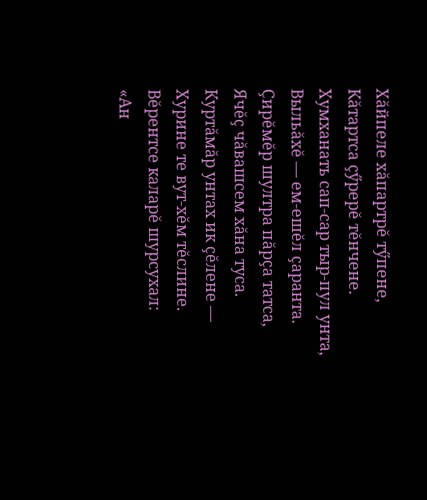Хăйпеле хăпартрĕ тӳпене,
Кăтартса çӳрерĕ тĕнчене.
Хумханать сап-сар тыр-пул унта,
Выльăхĕ — ем-ешĕл çаранта.
Çирĕмĕр шултра пăрçа татса,
Ячĕç чăвашсем хăна туса.
Куртăмăр унтах ик çĕлене —
Хурине те вут-хĕм тĕслине.
Вĕрентсе каларĕ шурсухал:
«Ан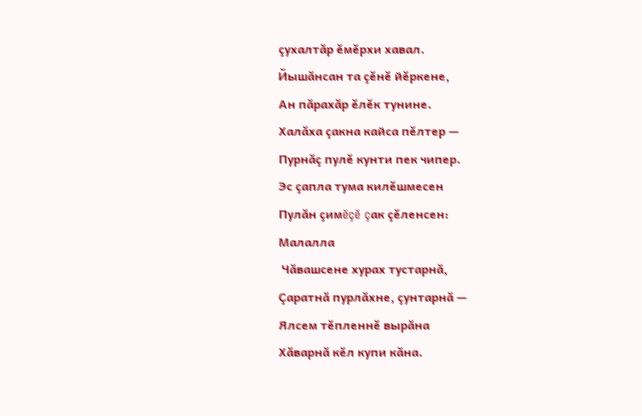çухалтăр ĕмĕрхи хавал.
Йышăнсан та çĕнĕ йĕркене,
Ан пăрахăр ĕлĕк тунине.
Халăха çакна кайса пĕлтер —
Пурнăç пулĕ кунти пек чипер.
Эс çапла тума килĕшмесен
Пулăн çимĕçĕ çак çĕленсен:
Малалла
 Чăвашсене хурах тустарнă,
Çаратнă пурлăхне, çунтарнă —
Ялсем тĕпленнĕ вырăна
Хăварнă кĕл купи кăна.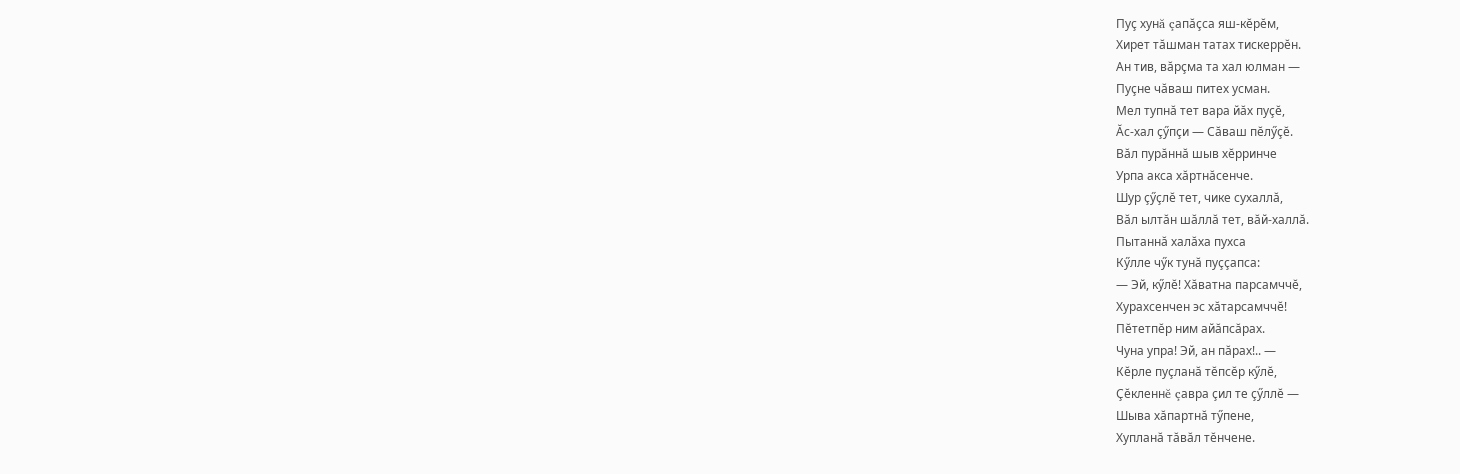Пуç хунă çапăçса яш-кĕрĕм,
Хирет тăшман татах тискеррĕн.
Ан тив, вăрçма та хал юлман —
Пуçне чăваш питех усман.
Мел тупнă тет вара йăх пуçĕ,
Ăс-хал çӳпçи — Сăваш пĕлӳçĕ.
Вăл пурăннă шыв хĕрринче
Урпа акса хăртнăсенче.
Шур çӳçлĕ тет, чике сухаллă,
Вăл ылтăн шăллă тет, вăй-халлă.
Пытаннă халăха пухса
Кӳлле чӳк тунă пуççапса:
— Эй, кӳлĕ! Хăватна парсамччĕ,
Хурахсенчен эс хăтарсамччĕ!
Пĕтетпĕр ним айăпсăрах.
Чуна упра! Эй, ан пăрах!.. —
Кĕрле пуçланă тĕпсĕр кӳлĕ,
Çĕкленнĕ çавра çил те çӳллĕ —
Шыва хăпартнă тӳпене,
Хупланă тăвăл тĕнчене.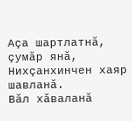Аçа шартлатнă, çумăр янă,
Нихçанхинчен хаяр шавланă.
Вăл хăваланă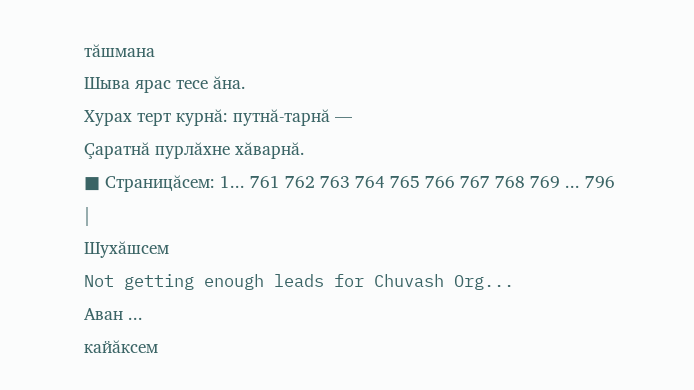тăшмана
Шыва ярас тесе ăна.
Хурах терт курнă: путнă-тарнă —
Çаратнă пурлăхне хăварнă.
■ Страницăсем: 1... 761 762 763 764 765 766 767 768 769 ... 796
|
Шухăшсем
Not getting enough leads for Chuvash Org...
Аван ...
кайăксем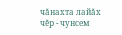чăнахта лайăх чĕр - чунсем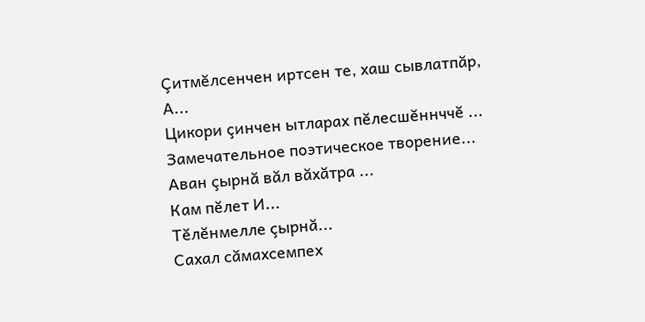Çитмĕлсенчен иртсен те, хаш сывлатпăр, А...
Цикори çинчен ытларах пĕлесшĕннччĕ ...
Замечательное поэтическое творение...
Аван çырнă вăл вăхăтра ...
Кам пĕлет И...
Тĕлĕнмелле çырнă...
Сахал сăмахсемпех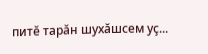питĕ тарăн шухăшсем уç...